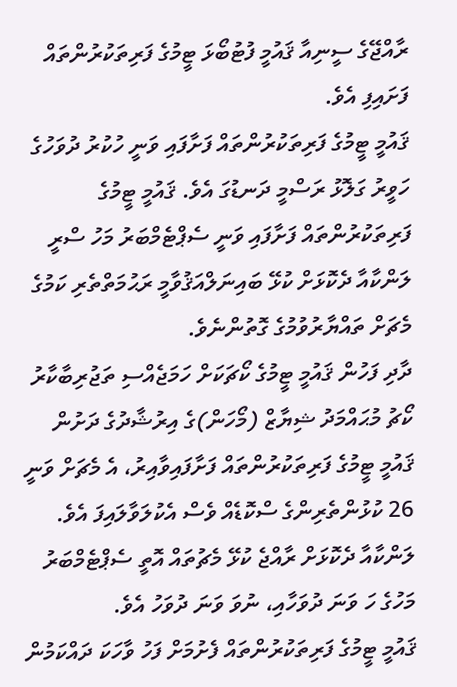ރާއްޖޭގެ ސީނިއާ ޤައުމީ ފުޓުބޯޅަ ޓީމުގެ ފަރިތަކުރުންތައް ފަށައިފި އެވެ.
ޤައުމީ ޓީމުގެ ފަރިތަކުރުންތައް ފަށާފައި ވަނީ ހުކުރު ދުވަހުގެ ހަވީރު ގަލޮޅު ރަސްމީ ދަނޑުގަ އެވެ. ޤައުމީ ޓީމުގެ ފަރިތަކުރުންތައް ފަށާފައި ވަނީ ސެޕްޓެމްބަރު މަހު ސްރީ ލަންކާއާ ދެކޮޅަށް ކުޅޭ ބައިނަލްއަޤުވާމީ ރަޙުމަތްތެރި ކަމުގެ މެޗަށް ތައްޔާރުވުމުގެ ގޮތުންނެވެ.
ދާދި ފަހުން ޤައުމީ ޓީމުގެ ކޯޗަކަށް ހަމަޖެއްސި ތަޖުރިބާކާރު ކޯޗު މުޙައްމަދު ޝިޔާޒް (މޯހަން)ގެ އިރުޝާދުގެ ދަށުން ޤައުމީ ޓީމުގެ ފަރިތަކުރުންތައް ފަށާފައިވާއިރު، އެ މެޗަށް ވަނީ 26 ކުޅުންތެރިންގެ ސްކޮޑެއް ވެސް އެކުލަވާލައިފަ އެވެ. ލަންކާއާ ދެކޮޅަށް ރާއްޖެ ކުޅޭ މެޗުތައް އޮތީ ސެޕްޓެމްބަރު މަހުގެ ހަ ވަނަ ދުވަހާއި، ނުވަ ވަނަ ދުވަހު އެވެ.
ޤައުމީ ޓީމުގެ ފަރިތަކުރުންތައް ފެށުމަށް ފަހު ވާހަކަ ދައްކަމުން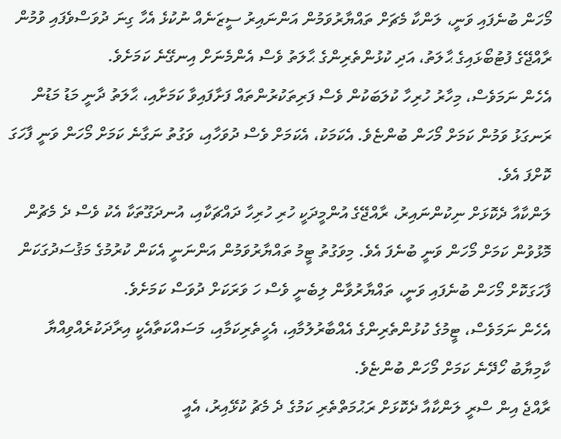މޯހަން ބުނެފައި ވަނީ، ލަންކާ މެޗަށް ތައްޔާރުވަމުން އަންނައިރު ސީޒަނެއް ނުކުޅެ އެހާ ގިނަ ދުވަސްވެފައި ވުމުން ރާއްޖޭގެ ފުޓުބޯޅައިގެ ޙާލަތު، އަދި ކުޅުންތެރިންގެ ޙާލަތު ވެސް އެންމެނަށް އިނގޭނެ ކަމަށެވެ.
އެހެން ނަމަވެސް، މިހާރު ހުރިހާ ކުލަބަކުން ވެސް ފަރިތަކުރުންތައް ފަށާފައިވާ ކަމަށާއި، ޙާލަތު ދާނީ މަޑު މަޑުން ރަނގަޅު ވަމުން ކަމަށް މޯހަން ބުންޏެވެ. އެކަމަކު، އެކަމަށް ވެސް ދުވަހާއި، ވަގުތު ނަގާނެ ކަމަށް މޯހަން ވަނީ ފާހަގަ ކޮށްފަ އެވެ.
ލަންކާއާ ދެކޮޅަށް ނިކުންނައިރު، ރާއްޖޭގެ އުންމީދަކީ ހުރި ހުރިހާ ދައްޗަކާއި، އުނދަގޫތަކާ އެކު ވެސް ދެ މެޗުން މޮޅުވުން ކަމަށް މޯހަން ވަނީ ބުނެފަ އެވެ. މިވަގުތު ޓީމު ތައްޔާރުވަމުން އަންނަނީ އެކަން ކުރުމުގެ މަޤުސަދުގަކަން ފާހަގަކޮށް މޯހަން ބުނެފައި ވަނީ، ތައްޔާރުވާން ލިބެނީ ވެސް ހަ ވަރަކަށް ދުވަސް ކަމަށެވެ.
އެހެން ނަމަވެސް، ޓީމުގެ ކުޅުންތެރިންގެ އެއްބާރުލުމާއި، އެހީތެރިކަމާއި، މަސައްކަތާއެކީ އިރާދަކުރެއްވިއްޔާ ކާމިޔާބު ހޯދޭނެ ކަމަށް މޯހަން ބުންޏެވެ.
ރާއްޖެ އިން ސްރީ ލަންކާއާ ދެކޮޅަށް ރަޙުމަތްތެރި ކަމުގެ ދެ މެޗު ކުޅޭއިރު، އެއީ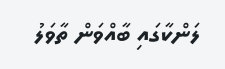ލަންކާގައި ބާއްވަން ތާވަލު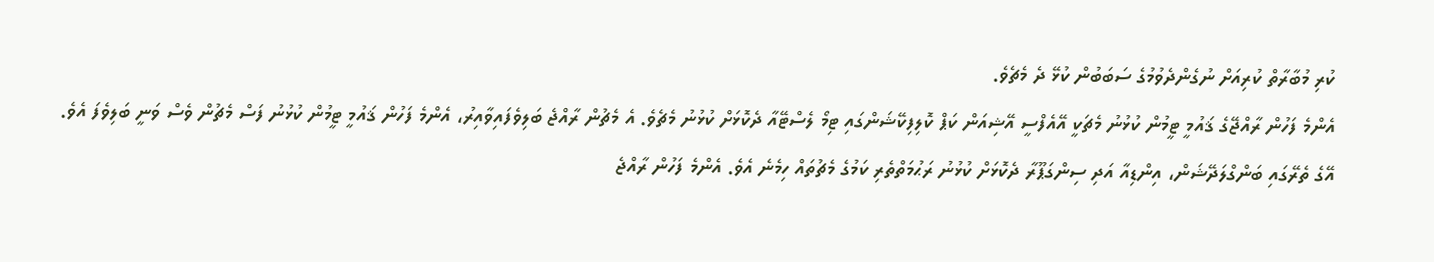ކުރި މުބާރާތް ކުރިއަށް ނުގެންދެވުމުގެ ސަބަބުން ކުޅޭ ދެ މެޗެވެ.
އެންމެ ފަހުން ރާއްޖޭގެ ޤައުމީ ޓީމުން ކުޅުނު މެޗަކީ އޭއެފްސީ އޭޝިއަން ކަޕް ކޮލިފިކޭޝަންގައި ޓިމޯ ލެސްޓޭއާ ދެކޮޅަށް ކުޅުނު މެޗެވެ. އެ މެޗުން ރާއްޖެ ބަލިވެފައިވާއިރު، އެންމެ ފަހުން ޤައުމީ ޓީމުން ކުޅުނު ފަސް މެޗުން ވެސް ވަނީ ބަލިވެފަ އެވެ.
އޭގެ ތެރޭގައި ބަންގްލަދޭޝަން، އިންޑިއާ އަދި ސިންގަޕޫރާ ދެކޮޅަށް ކުޅުނު ރަޙުމަތްތެރި ކަމުގެ މެޗުތައް ހިމެނެ އެވެ. އެންމެ ފަހުން ރާއްޖެ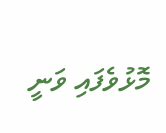މޮޅުވެފައި ވަނީ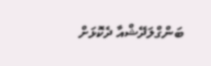ބަންގްލަދޭޝްއާ ދެކޮޅަށް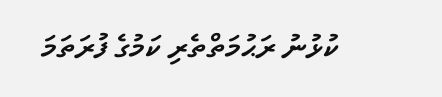ކުޅުނު ރަޙުމަތްތެރި ކަމުގެ ފުރަތަމަ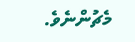މެޗުންނެވެ.